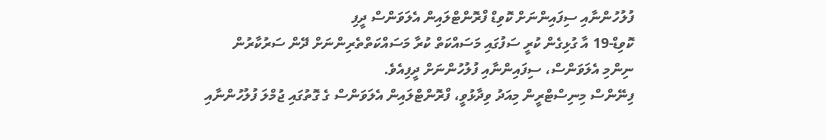ފުލުހުންނާއި ސިފައިންނަށް ކޮވިޑް ފްރޮންޓްލައިން އެލަވަންސް ދީފި
ކޮވިޑް-19 އާ ގުޅިގެން ކުރީ ސަފުގައި މަސައްކަތް ކުރާ މަސައްކަތްތެރިންނަށް ދޭން ސަރުކާރުން ނިންމި އެލަވަންސް، ސިފައިންނާއި ފުލުހުންނަށް ދީފިއެވެ.
ފިނޭންސް މިނިސްޓްރީން މިއަދު ވިދާޅުވީ، ފްރޮންޓްލައިން އެލަވަންސް ގެ ގޮތުގައި ޖުމްލަ ފުލުހުންނާއި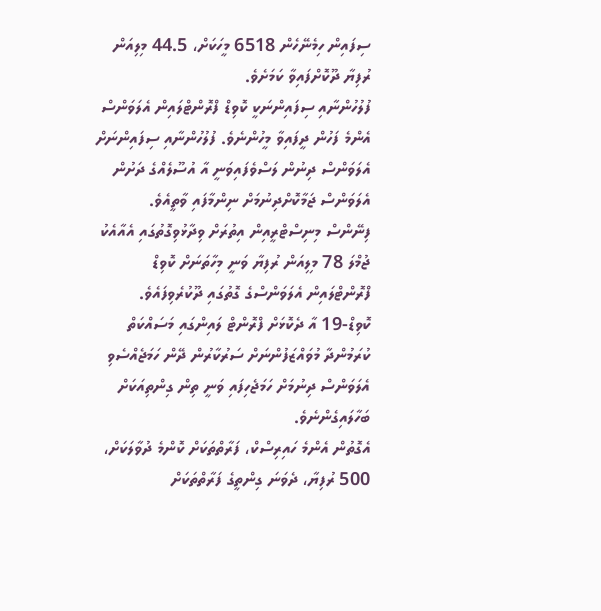ސިފައިން ހިމެނޭހެން 6518 މީހަކަށް، 44.5 މިލިއަން ރުފިޔާ ދޫކޮށްފައިވާ ކަމަށެވެ.
ފުލުހުންނާއި ސިފައިންނަކީ ކޮވިޑް ފްރޮންޓްލައިން އެލަވަންސް އެންމެ ފަހުން ދީފައިވާ މީހުންނެވެ. ފުލުހުންނާއި ސިފައިންނަށް އެލަވަންސް ދިނުން ލަސްވެފައިވަނީ އާ އުސޫލެއްގެ ދަށުން އެލަވަންސް ޖަމާކޮށްދިނުމަށް ނިންމާފައި ވާތީއެވެ.
ފިނޭންސް މިނިސްޓްރީއިން އިތުރަށް ވިދާޅުވިގޮތުގައި އެއާއެކު ޖުމްލަ 78 މިލިއަން ރުފިޔާ ވަނީ މިހާތަނަށް ކޮވިޑް ފްރޮންޓްލައިން އެލަވަންސްގެ ގޮތުގައި ދޫކުރެވިފައެވެ.
ކޮވިޑް-19 އާ ދެކޮޅަށް ފްރޮންޓް ލައިންގައި މަސައްކަތް ކުރަމުންދާ މުވައްޒަފުންނަށް ސަރުކާރުން ދޭން ހަމަޖެއްސެވި އެލަވަންސް ދިނުމަށް ހަމަޖެހިފައި ވަނީ ތިން ގިންތިއަކަށް ބަހާލައިގެންނެވެ.
އެގޮތުން އެންމެ ހައިރިސްކް، ފަރާތްތަކަށް ކޮންމެ ދުވާލަކަށް، 500 ރުފިޔާ، ދެވަނަ ގިންތީގެ ފަރާތްތަކަށް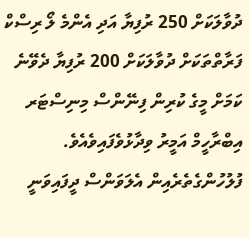ދުވާލަކަށް 250 ރުފިޔާ އަދި އެންމެ ލޯ ރިސްކް ފަރާތްތަކަށް ދުވާލަކަށް 200 ރުފިޔާ ދެވޭނެ ކަމަށް މީގެ ކުރިން ފިނޭންސް މިނިސްޓަރ އިބްރާހީމް އަމީރު ވިދާޅުވެފައިވެއެވެ.
ފުލުހުންގެތެރެއިން އެލަވަންސް ދީފައިވަނީ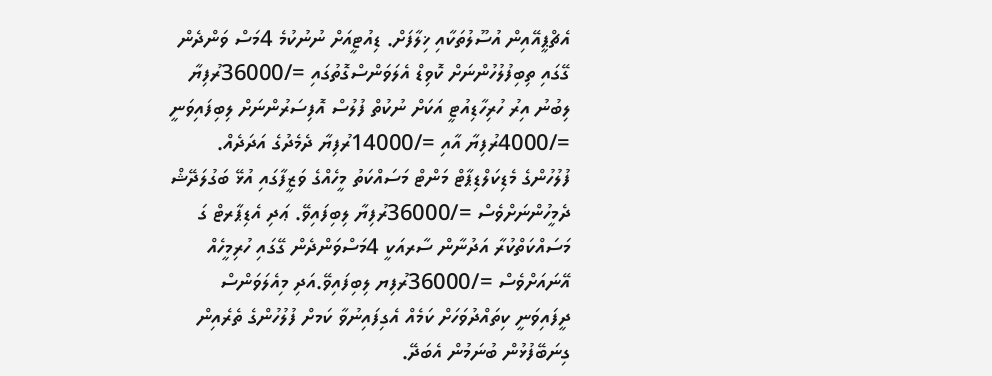އެޗްޕީއޭއިން އުސޫލުތަކާއި ޚިލާފަށް. ޑިއުޓީއަށް ނުނުކުމެ 4މަސް ވަންދެން ގޭގައި ތިބިފުލުހުންނަށް ކޮވިޑް އެލަވަންސްގޮތުގައި =/36000ރުފިޔާ ލިބުނު އިރު ހުރިހާޑިއުޓީ އަކަށް ނުކުތް ފުލުސް އޮފިސަރުންނަށް ލިބިފައިވަނީ =/4000ރުފިޔާ އާއި =/14000ރުފިޔާ ދެމެދުގެ އަދަދެއް. ފުލުހުންގެ މެޑިކަލްޑިޕާޓް މަންޓް މަސައްކަތު މީހެއްގެ ވަޒީފާގައި އުޅޭ ބަގުލަދޭޝް ދެމީހުންނަށްވެސް =/36000ރުފިޔާ ލިބިފައިވޭ. ޢަދި އެޑިޕާރޓް ގަ މަސައްކަތްކުރާ އަދުނާން ސާރއަކީ 4މަސްވަންދެން ގޭގައި ހުރިމީހެއް އޭނައަށްވެސް =/36000ރުފިޔ ލިބިފައިވޭ.އަދި މިއެލަވަންސް ދީފައިވަނީ ކިތައްދުވަހަށް ކަމެއް އެގިފައިނުވާ ކަމށް ފުލުހުންގެ ތެރެއިން ގިނަބޭފުޅުން ބުނަމުން އެބަދޭ.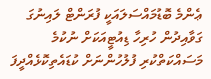ޢެންމެ ބޮޑުމައްސަލައަކީ ފުރަންޓް ލައިނުގަ ގަވާއިދުން ހުރިހާ ޑިއުޓީއަކަށް ނުކުމެ މަސައްކަތްކުރި ފުލުހުންނަށް ކުޑައެތިކޮޅެއްދީފަ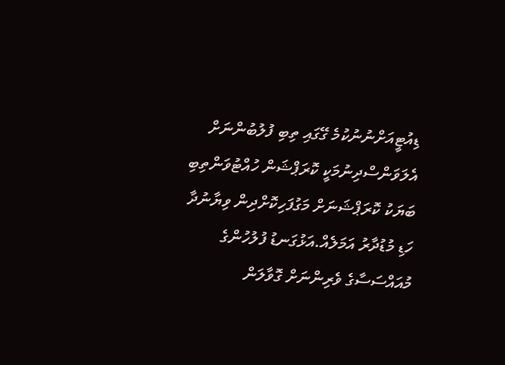ޑިއުޓީއަށްނުނުކުމެ ގޭގައި ތިބި ފުލުބުންނަށް އެލަވަންސްދިނުމަކީ ކޮރަޕްޝަން ހުއްޓުވަންތިބި ބަޔަކު ކޮރަޕްޝަނަށް މަގުފަހިކޮށްދިން ވިޔާނުދާ ހަޑި މުޑުދާރު އަމަލެއް.އަޅުގަނޑު ފުލުހުންގެ މުއައްސަސާގެ ވެރިންނަށް ގޮވާލަން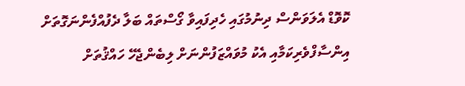ކޮވޮޑް އެލަވަންސް ދިނުމުގައި ހެދިފައިވާ ގޯސްތައް ބަލާ ދެފުއްފެންނަގޮތަށް އިންސާފްވެރިކަމާއި އެކު މުވައްޒަފުންނަށް ލިބެންޖެހޭ ހައްޤުތަށް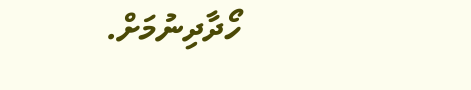ހޯދާދިނުމަށް.